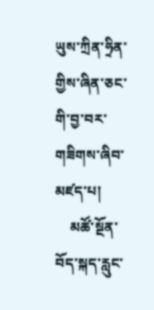ཡུས་ཀྲིན་ཧྲིན་གྱིས་ཞིན་ཅང་གི་བྱ་བར་གཟིགས་ཞིབ་མཛད་པ།
    མཚོ་སྔོན་བོད་སྐད་རླུང་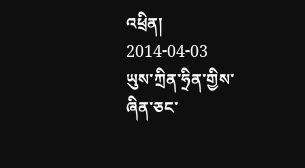འཕྲིན།    2014-04-03
ཡུས་ཀྲིན་ཧྲིན་གྱིས་ཞིན་ཅང་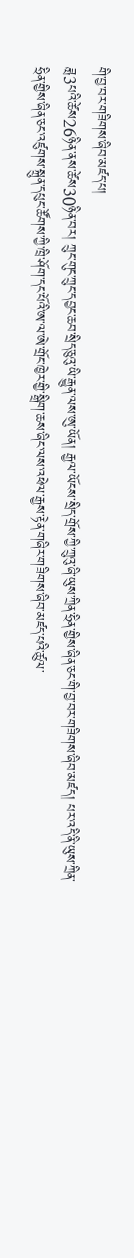གི་བྱ་བར་གཟིགས་ཞིབ་མཛད་པ།
ཟླ3པའི་ཚེས26ཉིན་ནས་ཚེས30ཉིན་བར། ཀྲུང་གུང་ཀྲུང་དབྱང་ཆབ་སྲིད་ཅུའུ་ཡི་རྒྱུན་ལས་ཨུ་ཡོན། རྒྱལ་ཡོངས་སྲིད་གྲོས་ཀྱི་ཀྲུའུ་ཞི་ཡུས་ཀྲིན་ཧྲིན་གྱིས་ཞིན་ཅང་གི་བྱ་བར་གཟིགས་ཞིབ་མཛད། པར་འདི་ནི་ཡུས་ཀྲིན་ཧྲིན་གྱིས་ཞིན་ཅང་འཛུགས་སྐྲུན་དཔུང་ཚོགས་ཀྱི་ཁྲི་ཤོག་དང་པོའི་ཨ་ལ་ཨེ་གྲོང་ཁྱེར་གྱི་སྒྲིག་ཆས་ཞིང་ལས་འཕེལ་རྒྱས་རྟེན་གཞིར་གཟིགས་ཞིབ་མཛད་པའི་ཚུལ་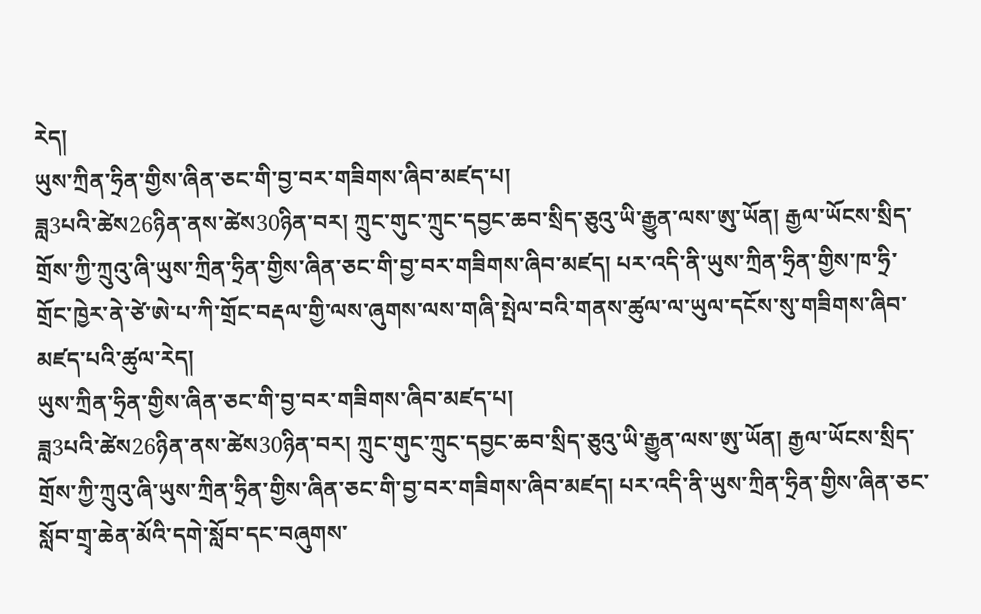རེད།
ཡུས་ཀྲིན་ཧྲིན་གྱིས་ཞིན་ཅང་གི་བྱ་བར་གཟིགས་ཞིབ་མཛད་པ།
ཟླ3པའི་ཚེས26ཉིན་ནས་ཚེས30ཉིན་བར། ཀྲུང་གུང་ཀྲུང་དབྱང་ཆབ་སྲིད་ཅུའུ་ཡི་རྒྱུན་ལས་ཨུ་ཡོན། རྒྱལ་ཡོངས་སྲིད་གྲོས་ཀྱི་ཀྲུའུ་ཞི་ཡུས་ཀྲིན་ཧྲིན་གྱིས་ཞིན་ཅང་གི་བྱ་བར་གཟིགས་ཞིབ་མཛད། པར་འདི་ནི་ཡུས་ཀྲིན་ཧྲིན་གྱིས་ཁ་ཧྲི་གྲོང་ཁྱེར་ནེ་ཙེ་ཨེ་པ་ཀི་གྲོང་བརྡལ་གྱི་ལས་ཞུགས་ལས་གཞི་སྤེལ་བའི་གནས་ཚུལ་ལ་ཡུལ་དངོས་སུ་གཟིགས་ཞིབ་མཛད་པའི་ཚུལ་རེད།
ཡུས་ཀྲིན་ཧྲིན་གྱིས་ཞིན་ཅང་གི་བྱ་བར་གཟིགས་ཞིབ་མཛད་པ།
ཟླ3པའི་ཚེས26ཉིན་ནས་ཚེས30ཉིན་བར། ཀྲུང་གུང་ཀྲུང་དབྱང་ཆབ་སྲིད་ཅུའུ་ཡི་རྒྱུན་ལས་ཨུ་ཡོན། རྒྱལ་ཡོངས་སྲིད་གྲོས་ཀྱི་ཀྲུའུ་ཞི་ཡུས་ཀྲིན་ཧྲིན་གྱིས་ཞིན་ཅང་གི་བྱ་བར་གཟིགས་ཞིབ་མཛད། པར་འདི་ནི་ཡུས་ཀྲིན་ཧྲིན་གྱིས་ཞིན་ཅང་སློབ་གྲྭ་ཆེན་མོའི་དགེ་སློབ་དང་བཞུགས་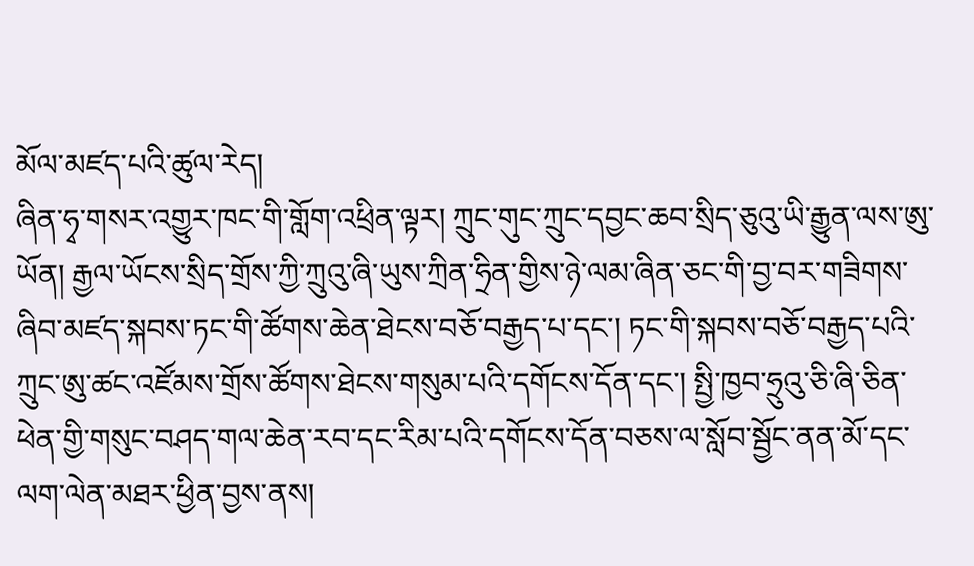མོལ་མཛད་པའི་ཚུལ་རེད།
ཞིན་ཧྭ་གསར་འགྱུར་ཁང་གི་གློག་འཕྲིན་ལྟར། ཀྲུང་གུང་ཀྲུང་དབྱང་ཆབ་སྲིད་ཅུའུ་ཡི་རྒྱུན་ལས་ཨུ་ཡོན། རྒྱལ་ཡོངས་སྲིད་གྲོས་ཀྱི་ཀྲུའུ་ཞི་ཡུས་ཀྲིན་ཧྲིན་གྱིས་ཉེ་ལམ་ཞིན་ཅང་གི་བྱ་བར་གཟིགས་ཞིབ་མཛད་སྐབས་ཏང་གི་ཚོགས་ཆེན་ཐེངས་བཅོ་བརྒྱད་པ་དང་། ཏང་གི་སྐབས་བཅོ་བརྒྱད་པའི་ཀྲུང་ཨུ་ཚང་འཛོམས་གྲོས་ཚོགས་ཐེངས་གསུམ་པའི་དགོངས་དོན་དང་། སྤྱི་ཁྱབ་ཧྲུའུ་ཅི་ཞི་ཅིན་ཕེན་གྱི་གསུང་བཤད་གལ་ཆེན་རབ་དང་རིམ་པའི་དགོངས་དོན་བཅས་ལ་སློབ་སྦྱོང་ནན་མོ་དང་ལག་ལེན་མཐར་ཕྱིན་བྱས་ནས།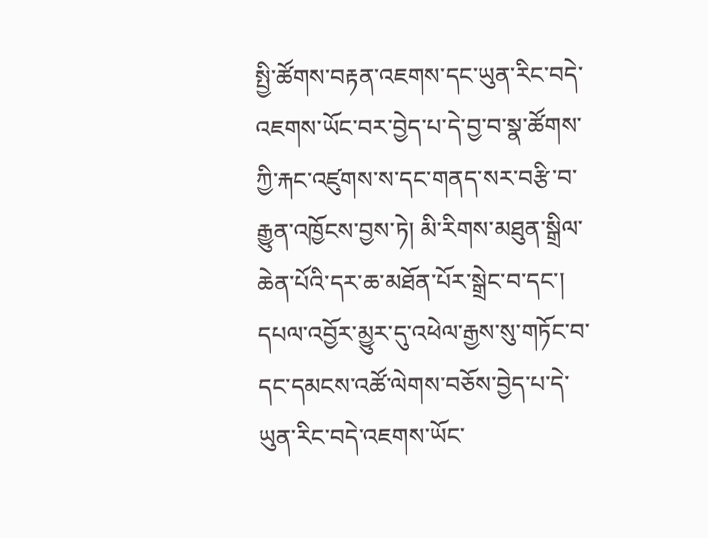སྤྱི་ཚོགས་བརྟན་འཇགས་དང་ཡུན་རིང་བདེ་འཇགས་ཡོང་བར་བྱེད་པ་དེ་བྱ་བ་སྣ་ཚོགས་ཀྱི་རྐང་འཛུགས་ས་དང་གནད་སར་བརྩི་བ་རྒྱུན་འཁྱོངས་བྱས་ཏེ། མི་རིགས་མཐུན་སྒྲིལ་ཆེན་པོའི་དར་ཆ་མཐོན་པོར་སྒྲེང་བ་དང་། དཔལ་འབྱོར་མྱུར་དུ་འཕེལ་རྒྱས་སུ་གཏོང་བ་དང་དམངས་འཚོ་ལེགས་བཅོས་བྱེད་པ་དེ་ཡུན་རིང་བདེ་འཇགས་ཡོང་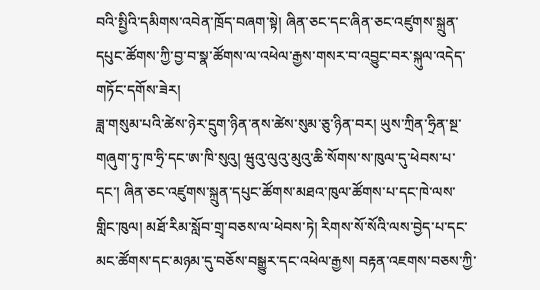བའི་སྤྱིའི་དམིགས་འབེན་ཁྲོད་བཞག་སྟེ། ཞིན་ཅང་དང་ཞིན་ཅང་འཛུགས་སྐྲུན་དཔུང་ཚོགས་ཀྱི་བྱ་བ་སྣ་ཚོགས་ལ་འཕེལ་རྒྱས་གསར་བ་འབྱུང་བར་སྐུལ་འདེད་གཏོང་དགོས་ཟེར།
ཟླ་གསུམ་པའི་ཚེས་ཉེར་དྲུག་ཉིན་ནས་ཚེས་སུམ་ཅུ་ཉིན་བར། ཡུས་ཀྲིན་ཧྲིན་སྔ་གཞུག་ཏུ་ཁ་ཧྲི་དང་ཨ་ཁི་སུའུ། ཝུའུ་ལུའུ་མུའུ་ཆི་སོགས་ས་ཁུལ་དུ་ཕེབས་པ་དང་། ཞིན་ཅང་འཛུགས་སྐྲུན་དཔུང་ཚོགས་མཐའ་ཁུལ་ཚོགས་པ་དང་ཁེ་ལས་གླིང་ཁུལ། མཐོ་རིམ་སློབ་གྲྭ་བཅས་ལ་ཕེབས་ཏེ། རིགས་སོ་སོའི་ལས་བྱེད་པ་དང་མང་ཚོགས་དང་མཉམ་དུ་བཅོས་བསྒྱུར་དང་འཕེལ་རྒྱས། བརྟན་འཇགས་བཅས་ཀྱི་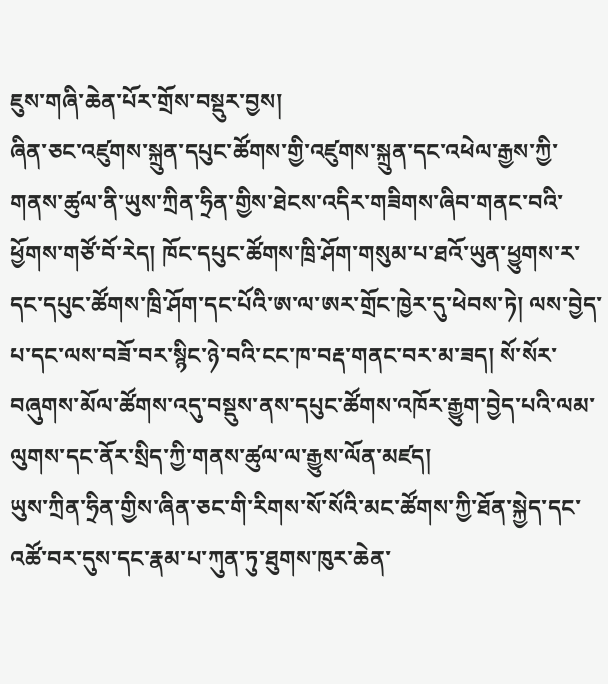ཇུས་གཞི་ཆེན་པོར་གྲོས་བསྡུར་བྱས།
ཞིན་ཅང་འཛུགས་སྐྲུན་དཔུང་ཚོགས་གྱི་འཛུགས་སྐྲུན་དང་འཕེལ་རྒྱས་ཀྱི་གནས་ཚུལ་ནི་ཡུས་ཀྲིན་ཧྲིན་གྱིས་ཐེངས་འདིར་གཟིགས་ཞིབ་གནང་བའི་ཕྱོགས་གཙོ་བོ་རེད། ཁོང་དཔུང་ཚོགས་ཁྲི་ཤོག་གསུམ་པ་ཐའོ་ཡུན་ཕྱུགས་ར་དང་དཔུང་ཚོགས་ཁྲི་ཤོག་དང་པོའི་ཨ་ལ་ཨར་གྲོང་ཁྱེར་དུ་ཕེབས་ཏེ། ལས་བྱེད་པ་དང་ལས་བཟོ་བར་སྙིང་ཉེ་བའི་ངང་ཁ་བརྡ་གནང་བར་མ་ཟད། སོ་སོར་བཞུགས་མོལ་ཚོགས་འདུ་བསྡུས་ནས་དཔུང་ཚོགས་འཁོར་རྒྱུག་བྱེད་པའི་ལམ་ལུགས་དང་ནོར་སྲིད་ཀྱི་གནས་ཚུལ་ལ་རྒྱུས་ལོན་མཛད།
ཡུས་ཀྲིན་ཧྲིན་གྱིས་ཞིན་ཅང་གི་རིགས་སོ་སོའི་མང་ཚོགས་ཀྱི་ཐོན་སྐྱེད་དང་འཚོ་བར་དུས་དང་རྣམ་པ་ཀུན་ཏུ་ཐུགས་ཁུར་ཆེན་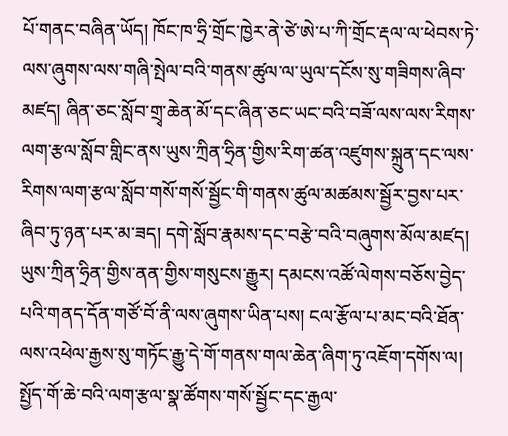པོ་གནང་བཞིན་ཡོད། ཁོང་ཁ་ཧྲི་གྲོང་ཁྱེར་ནེ་ཙེ་ཨེ་པ་ཀི་གྲོང་རྡལ་ལ་ཕེབས་ཏེ་ལས་ཞུགས་ལས་གཞི་སྤེལ་བའི་གནས་ཚུལ་ལ་ཡུལ་དངོས་སུ་གཟིགས་ཞིབ་མཛད། ཞིན་ཅང་སློབ་གྲྭ་ཆེན་མོ་དང་ཞིན་ཅང་ཡང་བའི་བཟོ་ལས་ལས་རིགས་ལག་རྩལ་སློབ་གླིང་ནས་ཡུས་ཀྲིན་ཧྲིན་གྱིས་རིག་ཚན་འཛུགས་སྐྲུན་དང་ལས་རིགས་ལག་རྩལ་སློབ་གསོ་གསོ་སྦྱོང་གི་གནས་ཚུལ་མཚམས་སྦྱོར་བྱས་པར་ཞིབ་ཏུ་ཉན་པར་མ་ཟད། དགེ་སློབ་རྣམས་དང་བརྩེ་བའི་བཞུགས་མོལ་མཛད། ཡུས་ཀྲིན་ཧྲིན་གྱིས་ནན་གྱིས་གསུངས་རྒྱུར། དམངས་འཚོ་ལེགས་བཅོས་བྱེད་པའི་གནད་དོན་གཙོ་བོ་ནི་ལས་ཞུགས་ཡིན་པས། ངལ་རྩོལ་པ་མང་བའི་ཐོན་ལས་འཕེལ་རྒྱས་སུ་གཏོང་རྒྱུ་དེ་གོ་གནས་གལ་ཆེན་ཞིག་ཏུ་འཇོག་དགོས་ལ། སྤྱོད་གོ་ཆེ་བའི་ལག་རྩལ་སྣ་ཚོགས་གསོ་སྦྱོང་དང་རྒྱལ་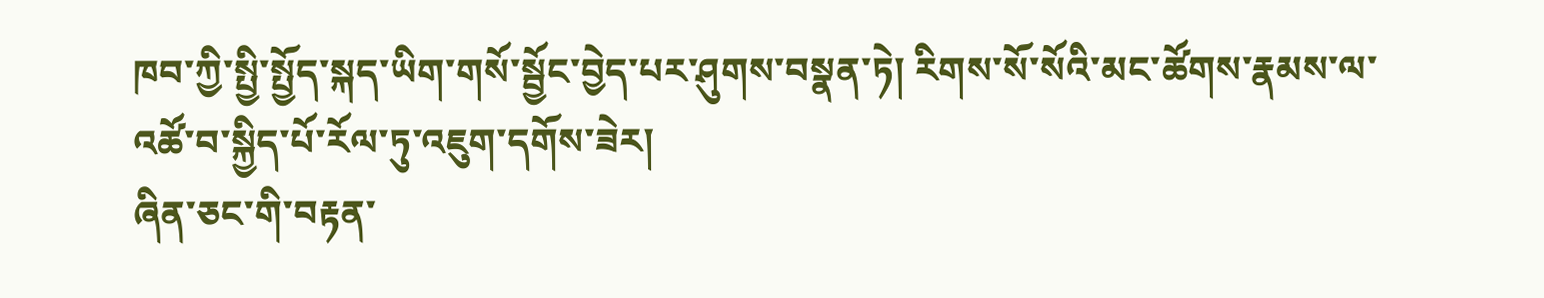ཁབ་ཀྱི་སྤྱི་སྤྱོད་སྐད་ཡིག་གསོ་སྦྱོང་བྱེད་པར་ཤུགས་བསྣན་ཏེ། རིགས་སོ་སོའི་མང་ཚོགས་རྣམས་ལ་འཚོ་བ་སྐྱིད་པོ་རོལ་ཏུ་འཇུག་དགོས་ཟེར།
ཞིན་ཅང་གི་བརྟན་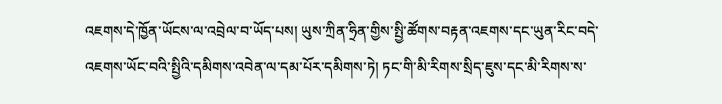འཇགས་དེ་ཁྱོན་ཡོངས་ལ་འབྲེལ་བ་ཡོད་པས། ཡུས་ཀྲིན་ཧྲིན་གྱིས་སྤྱི་ཚོགས་བརྟན་འཇགས་དང་ཡུན་རིང་བདེ་འཇགས་ཡོང་བའི་སྤྱིའི་དམིགས་འབེན་ལ་དམ་པོར་དམིགས་ཏེ། ཏང་གི་མི་རིགས་སྲིད་ཇུས་དང་མི་རིགས་ས་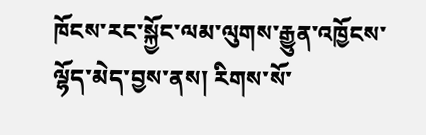ཁོངས་རང་སྐྱོང་ལམ་ལུགས་རྒྱུན་འཁྱོངས་ལྷོད་མེད་བྱས་ནས། རིགས་སོ་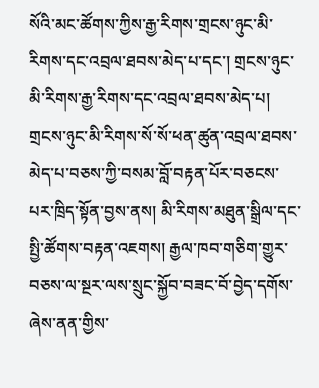སོའི་མང་ཚོགས་ཀྱིས་རྒྱ་རིགས་གྲངས་ཉུང་མི་རིགས་དང་འབྲལ་ཐབས་མེད་པ་དང་། གྲངས་ཉུང་མི་རིགས་རྒྱ་རིགས་དང་འབྲལ་ཐབས་མེད་པ། གྲངས་ཉུང་མི་རིགས་སོ་སོ་ཕན་ཚུན་འབྲལ་ཐབས་མེད་པ་བཅས་ཀྱི་བསམ་བློ་བརྟན་པོར་བཅངས་པར་ཁྲིད་སྟོན་བྱས་ནས། མི་རིགས་མཐུན་སྒྲིལ་དང་སྤྱི་ཚོགས་བརྟན་འཇགས། རྒྱལ་ཁབ་གཅིག་གྱུར་བཅས་ལ་སྔར་ལས་སྲུང་སྐྱོབ་བཟང་བོ་བྱེད་དགོས་ཞེས་ནན་གྱིས་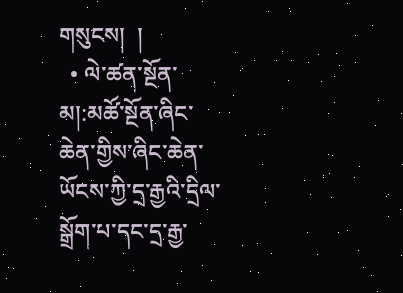གསུངས།  །
  • ལེ་ཚན་སྔོན་མ།:མཚོ་སྔོན་ཞིང་ཆེན་གྱིས་ཞིང་ཆེན་ཡོངས་ཀྱི་དྲ་རྒྱའི་དྲིལ་སྒྲོག་པ་དང་དྲ་རྒྱ་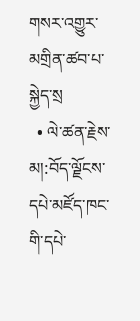གསར་འགྱུར་མགྲིན་ཚབ་པ་སྐྱེད་སྲ
  • ལེ་ཚན་རྗེས་མ།:བོད་ལྗོངས་དཔེ་མཛོད་ཁང་གི་དཔེ་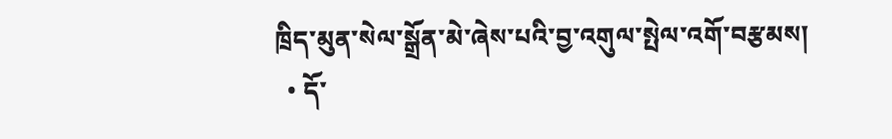ཁྲིད་མུན་སེལ་སྒྲོན་མེ་ཞེས་པའི་བྱ་འགུལ་སྤེལ་འགོ་བརྩམས།
  • དོ་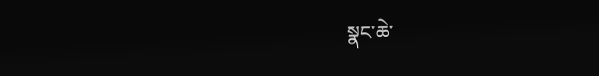སྣང་ཆེ་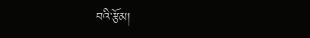བའི་རྩོམ།